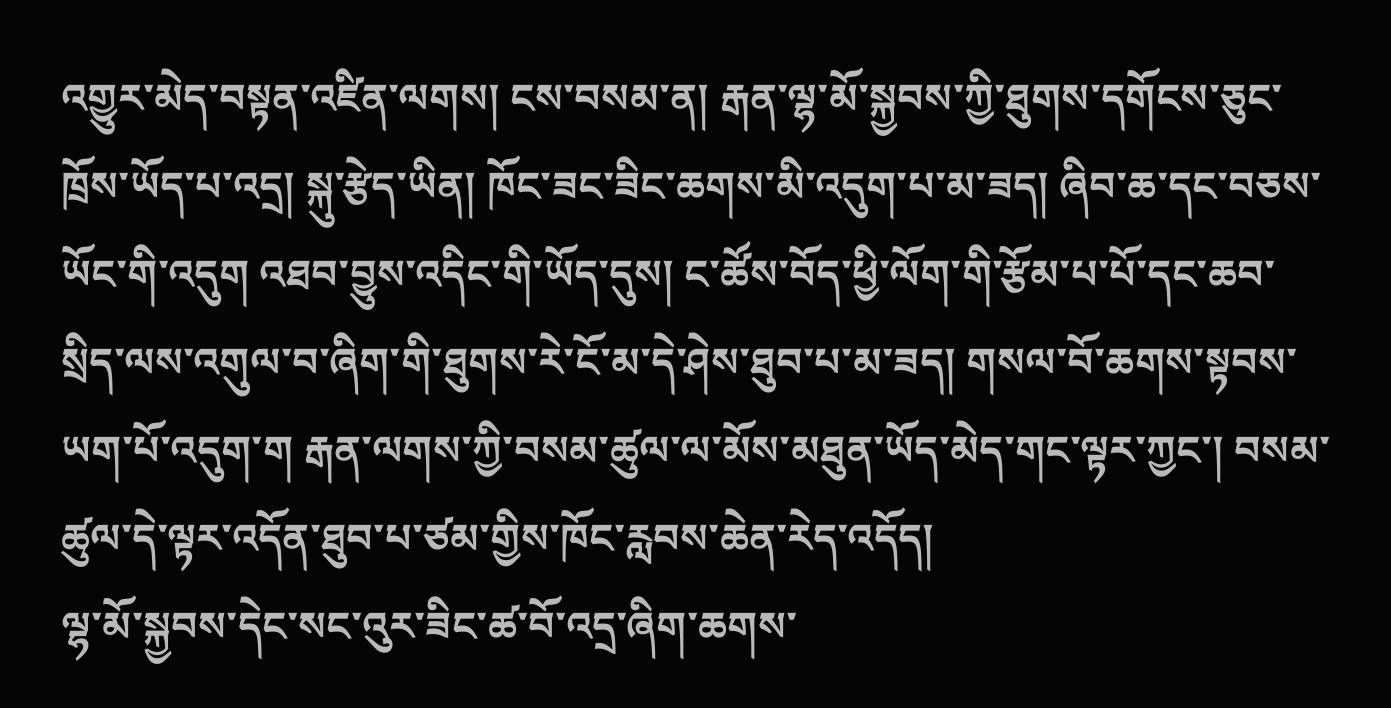འགྱུར་མེད་བསྟན་འཛིན་ལགས། ངས་བསམ་ན། རྒན་ལྷ་མོ་སྐྱབས་ཀྱི་ཐུགས་དགོངས་ཅུང་ཁྲོས་ཡོད་པ་འདྲ། སྐུ་རྩེད་ཡིན། ཁོང་ཟང་ཟིང་ཆགས་མི་འདུག་པ་མ་ཟད། ཞིབ་ཆ་དང་བཅས་ཡོང་གི་འདུག འཐབ་བྱུས་འདིང་གི་ཡོད་དུས། ང་ཚོས་བོད་ཕྱི་ལོག་གི་རྩོམ་པ་པོ་དང་ཆབ་སྲིད་ལས་འགུལ་བ་ཞིག་གི་ཐུགས་རེ་ངོ་མ་དེ་ཤེས་ཐུབ་པ་མ་ཟད། གསལ་བོ་ཆགས་སྟབས་ཡག་པོ་འདུག་ག རྒན་ལགས་ཀྱི་བསམ་ཚུལ་ལ་མོས་མཐུན་ཡོད་མེད་གང་ལྟར་ཀྱང་། བསམ་ཚུལ་དེ་ལྟར་འདོན་ཐུབ་པ་ཙམ་གྱིས་ཁོང་རླབས་ཆེན་རེད་འདོད།
ལྷ་མོ་སྐྱབས་དེང་སང་འུར་ཟིང་ཚ་བོ་འདྲ་ཞིག་ཆགས་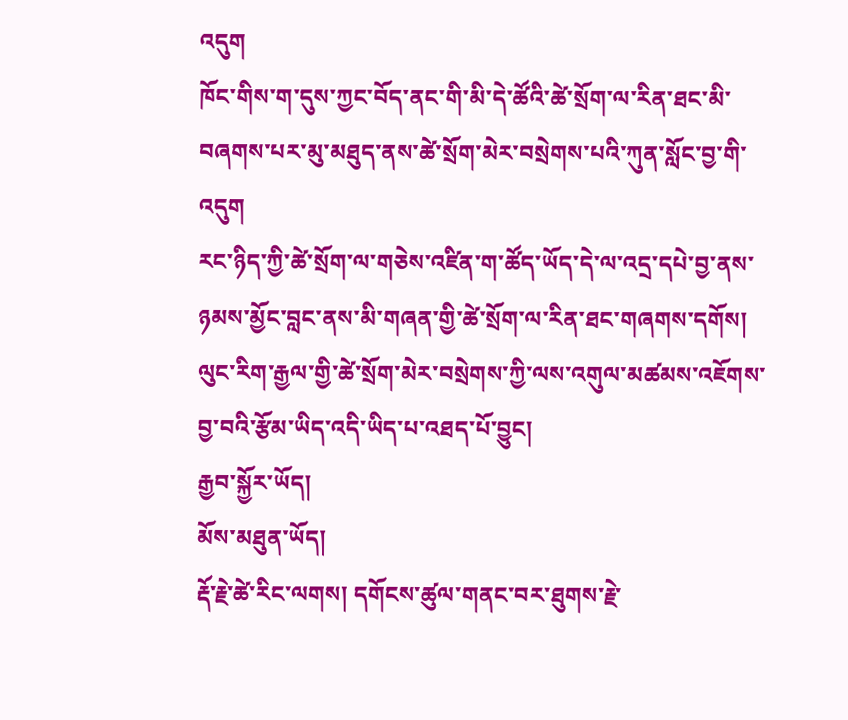འདུག
ཁོང་གིས་ག་དུས་ཀྱང་བོད་ནང་གི་མི་དེ་ཚོའི་ཚེ་སྲོག་ལ་རིན་ཐང་མི་བཞགས་པར་མུ་མཐུད་ནས་ཚེ་སྲོག་མེར་བསྲེགས་པའི་ཀུན་སློང་བྱ་གི་འདུག
རང་ཉིད་ཀྱི་ཚེ་སྲོག་ལ་གཅེས་འཛིན་ག་ཚོད་ཡོད་དེ་ལ་འདྲ་དཔེ་བྱ་ནས་ཉམས་མྱོང་བླང་ནས་མི་གཞན་གྱི་ཚེ་སྲོག་ལ་རིན་ཐང་གཞགས་དགོས།
ལུང་རིག་རྒྱལ་གྱི་ཚེ་སྲོག་མེར་བསྲེགས་ཀྱི་ལས་འགུལ་མཚམས་འཇོགས་བྱ་བའི་རྩོམ་ཡིད་འདི་ཡིད་པ་འཐད་པོ་བྱུང།
རྒྱབ་སྐྱོར་ཡོད།
མོས་མཐུན་ཡོད།
རྡོ་རྗེ་ཚེ་རིང་ལགས། དགོངས་ཚུལ་གནང་བར་ཐུགས་རྗེ་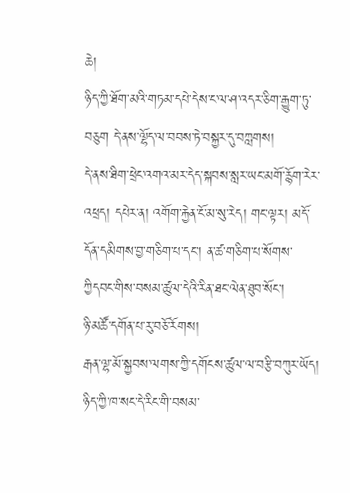ཆེ།
ཉིད་ཀྱི་ཐོག་མའི་གཏམ་དཔེ་དེས་ང་ལ་ཤ་འདར་ཅིག་རྒྱུག་ཏུ་བཅུག དེ་ནས་ལྷོད་ལ་བབས་ཏེ་བསྐྱར་དུ་བཀླགས།
དེ་ནས་ཐིག་ཕྲེང་འགའ་མར་དེད་སྐབས་སླར་ཡང་མགོ་རྙོག་རེར་འཕྲད། དཔེར་ན། འགོག་རྐྱེན་ངོ་མ་སུ་རེད། གང་ལྟར། མདོ་དོན་དམིགས་བྱ་གཅིག་པ་དང་། ན་ཚ་གཅིག་པ་སོགས་ཀྱིདབང་གིས་བསམ་ཚུལ་དེའི་རིན་ཐང་ལེན་ཐུབ་སོང་།
ཉི་མཚོ་དགོན་པ་རུ་བཅོ་རོགས།
རྒན་ལྷ་མོ་སྐྱབས་ལགས་ཀྱི་དགོངས་ཚུལ་ལ་བརྩི་བཀུར་ཡོད། ཉིད་ཀྱི་ཁ་སང་དེ་རིང་གི་བསམ་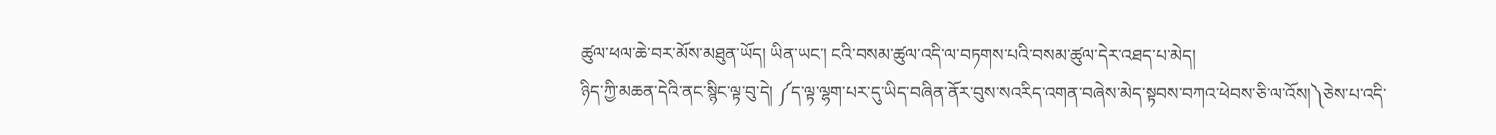ཚུལ་ཕལ་ཆེ་བར་མོས་མཐུན་ཡོད། ཡིན་ཡང་། ངའི་བསམ་ཚུལ་འདི་ལ་བཏགས་པའི་བསམ་ཚུལ་དེར་འཐད་པ་མེད།
ཉིད་ཀྱི་མཆན་དེའི་ནང་སྙིང་ལྟ་བུ་དེ། ༼ད་ལྟ་ལྷག་པར་དུ་ཡིད་བཞིན་ནོར་བུས་སའརིད་འགན་བཞེས་མེད་སྟབས་བཀའ་ཕེབས་ཅི་ལ་འོས།༽ཅེས་པ་འདི་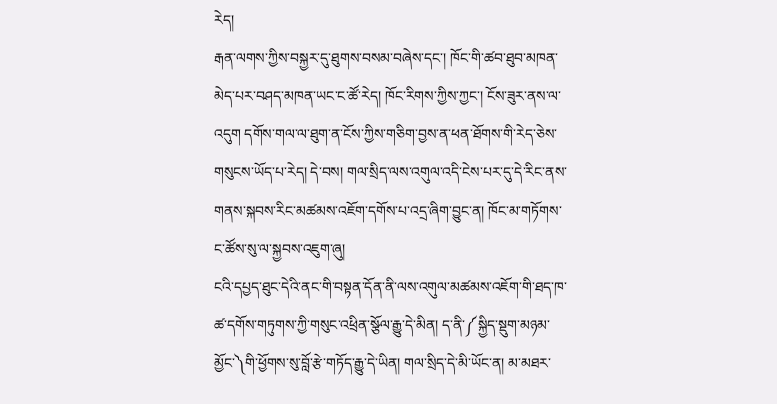རེད།
རྒན་ལགས་ཀྱིས་བསྐྱར་དུ་ཐུགས་བསམ་བཞེས་དང་། ཁོང་གི་ཚབ་ཐུབ་མཁན་མེད་པར་བཤད་མཁན་ཡང་ང་ཚོ་རེད། ཁོང་རིགས་ཀྱིས་ཀྱང་། ངོས་ཟུར་ནས་ལ་འདུག དགོས་གལ་ལ་ཐུག་ན་ངོས་ཀྱིས་གཅིག་བྱས་ན་ཕན་ཐོགས་གི་རེད་ཅེས་གསུངས་ཡོད་པ་རེད། དེ་བས། གལ་སྲིད་ལས་འགུལ་འདི་ངེས་པར་དུ་དེ་རིང་ནས་གནས་སྐབས་རིང་མཚམས་འཇོག་དགོས་པ་འདྲ་ཞིག་བྱུང་ན། ཁོང་མ་གཏོགས་ང་ཚོས་སུ་ལ་སྐྱབས་འཇུག་ཞུ།
ངའི་དཔྱད་ཐུང་དེའི་ནང་གི་བསྟན་དོན་ནི་ལས་འགུལ་མཚམས་འཇོག་གི་ཐད་ཁ་ཚ་དགོས་གཏུགས་ཀྱི་གསུང་འཕྲིན་སྩོལ་རྒྱུ་དེ་མིན། ད་ནི་༼སྐྱིད་སྡུག་མཉམ་མྱོང་༽གི་ཕྱོགས་སུ་བློ་རྩེ་གཏོད་རྒྱུ་དེ་ཡིན། གལ་སྲིད་དེ་མི་ཡོང་ན། མ་མཐར་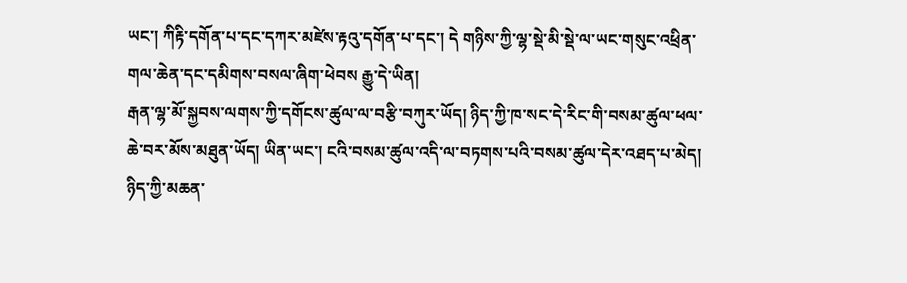ཡང་། ཀིརྟི་དགོན་པ་དང་དཀར་མཛེས་རྟའུ་དགོན་པ་དང་། དེ གཉིས་ཀྱི་ལྷ་སྡེ་མི་སྡེ་ལ་ཡང་གསུང་འཕྲིན་གལ་ཆེན་དང་དམིགས་བསལ་ཞིག་ཕེབས རྒྱུ་དེ་ཡིན།
རྒན་ལྷ་མོ་སྐྱབས་ལགས་ཀྱི་དགོངས་ཚུལ་ལ་བརྩི་བཀུར་ཡོད། ཉིད་ཀྱི་ཁ་སང་དེ་རིང་གི་བསམ་ཚུལ་ཕལ་ཆེ་བར་མོས་མཐུན་ཡོད། ཡིན་ཡང་། ངའི་བསམ་ཚུལ་འདི་ལ་བཏགས་པའི་བསམ་ཚུལ་དེར་འཐད་པ་མེད།
ཉིད་ཀྱི་མཆན་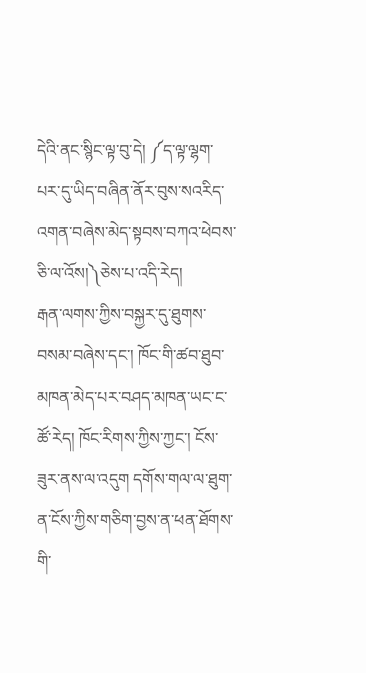དེའི་ནང་སྙིང་ལྟ་བུ་དེ། ༼ད་ལྟ་ལྷག་པར་དུ་ཡིད་བཞིན་ནོར་བུས་སའརིད་འགན་བཞེས་མེད་སྟབས་བཀའ་ཕེབས་ཅི་ལ་འོས།༽ཅེས་པ་འདི་རེད།
རྒན་ལགས་ཀྱིས་བསྐྱར་དུ་ཐུགས་བསམ་བཞེས་དང་། ཁོང་གི་ཚབ་ཐུབ་མཁན་མེད་པར་བཤད་མཁན་ཡང་ང་ཚོ་རེད། ཁོང་རིགས་ཀྱིས་ཀྱང་། ངོས་ཟུར་ནས་ལ་འདུག དགོས་གལ་ལ་ཐུག་ན་ངོས་ཀྱིས་གཅིག་བྱས་ན་ཕན་ཐོགས་གི་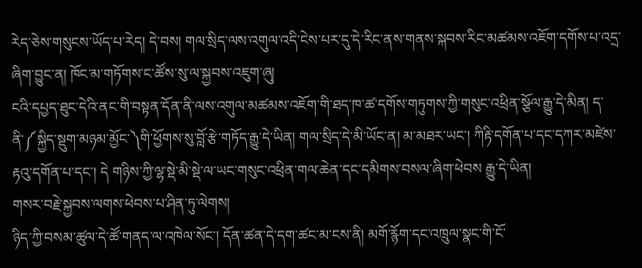རེད་ཅེས་གསུངས་ཡོད་པ་རེད། དེ་བས། གལ་སྲིད་ལས་འགུལ་འདི་ངེས་པར་དུ་དེ་རིང་ནས་གནས་སྐབས་རིང་མཚམས་འཇོག་དགོས་པ་འདྲ་ཞིག་བྱུང་ན། ཁོང་མ་གཏོགས་ང་ཚོས་སུ་ལ་སྐྱབས་འཇུག་ཞུ།
ངའི་དཔྱད་ཐུང་དེའི་ནང་གི་བསྟན་དོན་ནི་ལས་འགུལ་མཚམས་འཇོག་གི་ཐད་ཁ་ཚ་དགོས་གཏུགས་ཀྱི་གསུང་འཕྲིན་སྩོལ་རྒྱུ་དེ་མིན། ད་ནི་༼སྐྱིད་སྡུག་མཉམ་མྱོང་༽གི་ཕྱོགས་སུ་བློ་རྩེ་གཏོད་རྒྱུ་དེ་ཡིན། གལ་སྲིད་དེ་མི་ཡོང་ན། མ་མཐར་ཡང་། ཀིརྟི་དགོན་པ་དང་དཀར་མཛེས་རྟའུ་དགོན་པ་དང་། དེ གཉིས་ཀྱི་ལྷ་སྡེ་མི་སྡེ་ལ་ཡང་གསུང་འཕྲིན་གལ་ཆེན་དང་དམིགས་བསལ་ཞིག་ཕེབས རྒྱུ་དེ་ཡིན།
གསར་བརྗེ་སྐྱབས་ལགས་ཕེབས་པ་ཤིན་ཏུ་ལེགས།
ཉིད་ཀྱི་བསམ་ཚུལ་དེ་ཚོ་གནད་ལ་འཁེལ་སོང་། དོན་ཚན་དེ་དག་ཚང་མ་ངས་ནི། མགོ་རྙོག་དང་འཁྲུལ་སྣང་གི་ངོ་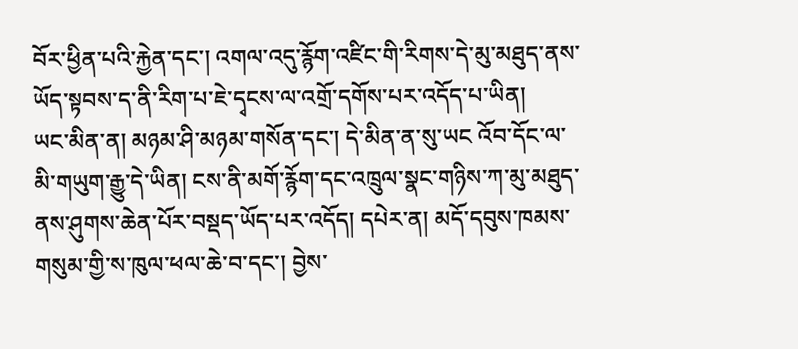བོར་ཕྱིན་པའི་རྐྱེན་དང་། འགལ་འདུ་རྙོག་འཛིང་གི་རིགས་དེ་མུ་མཐུད་ནས་ཡོད་སྟབས་ད་ནི་རིག་པ་ཇེ་དྭངས་ལ་འགྲོ་དགོས་པར་འདོད་པ་ཡིན།
ཡང་མིན་ན། མཉམ་ཤི་མཉམ་གསོན་དང་། དེ་མིན་ན་སུ་ཡང འོབ་དོང་ལ་མི་གཡུག་རྒྱུ་དེ་ཡིན། ངས་ནི་མགོ་རྙོག་དང་འཁྲུལ་སྣང་གཉིས་ཀ་མུ་མཐུད་ནས་ཤུགས་ཆེན་པོར་བསྡད་ཡོད་པར་འདོད། དཔེར་ན། མདོ་དབུས་ཁམས་གསུམ་གྱི་ས་ཁུལ་ཕལ་ཆེ་བ་དང་། བྱེས་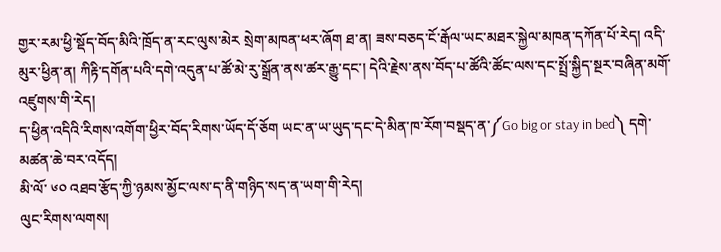གྱར་རམ་ཕྱི་སྡོད་བོད་མིའི་ཁྲོད་ན་རང་ལུས་མེར སྲེག་མཁན་ཕར་ཞོག ཐ་ན། ཟས་བཅད་ངོ་རྒོལ་ཡང་མཐར་སྐྱེལ་མཁན་དཀོན་པོ་རེད། འདི་མུར་ཕྱིན་ན། ཀིརྟི་དགོན་པའི་དགེ་འདུན་པ་ཚོ་མེ་རུ་སྒྲོན་ནས་ཚར་རྒྱུ་དང་། དེའི་རྗེས་ནས་བོད་པ་ཚོའི་ཚོང་ལས་དང་སྤྲོ་སྐྱིད་སྔར་བཞིན་མགོ་འཛུགས་གི་རེད།
ད་ཕྱིན་འདིའི་རིགས་འགོག་ཕྱིར་བོད་རིགས་ཡོད་དོ་ཅོག ཡང་ན་ཡ་ཡུད་དང་དེ་མིན་ཁ་རོག་བསྡད་ན་༼Go big or stay in bed༽ དགེ་མཚན་ཆེ་བར་འདོད།
མི་ལོ་ ༦༠ འཐབ་རྩོད་ཀྱི་ཉམས་མྱོང་ལས་ད་ནི་གཉིད་སད་ན་ཡག་གི་རེད།
ལུང་རིགས་ལགས།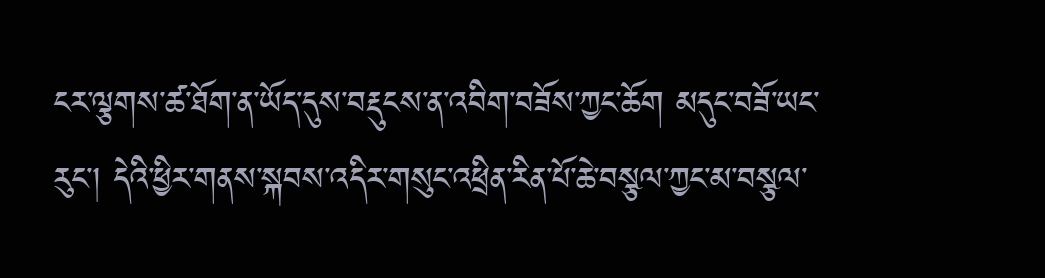ངར་ལྕགས་ཚ་ཐོག་ན་ཡོད་དུས་བརྡུངས་ན་འབིག་བཟོས་ཀྱང་ཆོག མདུང་བཟོ་ཡང་རུང་། དེའི་ཕྱིར་གནས་སྐབས་འདིར་གསུང་འཕྲིན་རིན་པོ་ཆེ་བསྩལ་ཀྱང་མ་བསྩལ་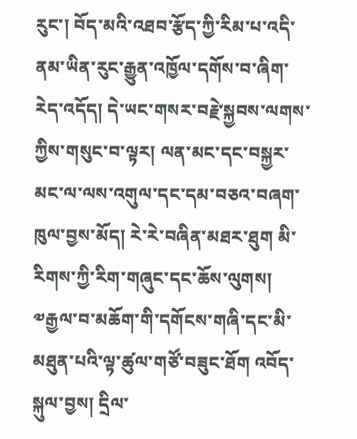རུང་། བོད་མའི་འཐབ་རྩོད་ཀྱི་རིམ་པ་འདི་ནམ་ཡིན་རུང་རྒྱུན་འཁྱོལ་དགོས་བ་ཞིག་རེད་འདོད། དེ་ཡང་གསར་བརྗེ་སྐྱབས་ལགས་ཀྱིས་གསུང་བ་ལྟར། ལན་མང་དང་བསྐྱར་མང་ལ་ལས་འགུལ་དང་དམ་བཅའ་བཞག་ཁུལ་བྱས་མོད། རེ་རེ་བཞིན་མཐར་ཐུག མི་རིགས་ཀྱི་རིག་གཞུང་དང་ཆོས་ལུགས། ༧རྒྱལ་བ་མཆོག་གི་དགོངས་གཞི་དང་མི་མཐུན་པའི་ལྟ་ཚུལ་གཙོ་བཟུང་ཐོག འབོད་སྐུལ་བྱས། དྲིལ་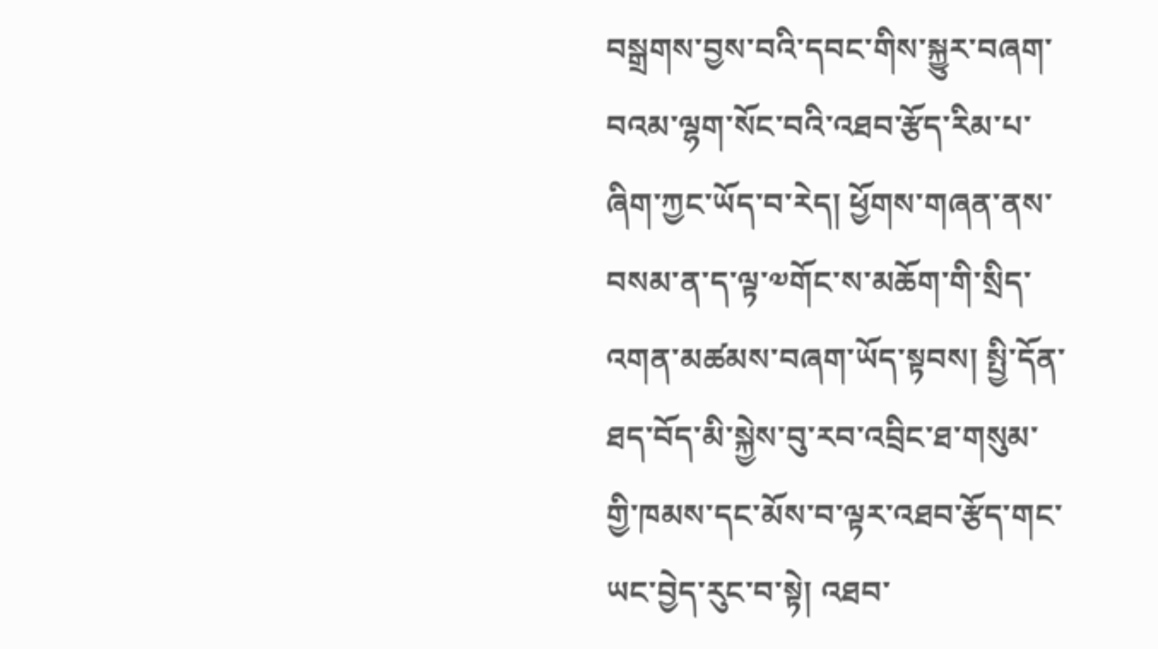བསྒྲགས་བྱས་བའི་དབང་གིས་སྐྱུར་བཞག་བའམ་ལྷག་སོང་བའི་འཐབ་རྩོད་རིམ་པ་ཞིག་ཀྱང་ཡོད་བ་རེད། ཕྱོགས་གཞན་ནས་བསམ་ན་ད་ལྟ་༧གོང་ས་མཆོག་གི་སྲིད་འགན་མཚམས་བཞག་ཡོད་སྟབས། སྤྱི་དོན་ཐད་བོད་མི་སྐྱེས་བུ་རབ་འབྲིང་ཐ་གསུམ་གྱི་ཁམས་དང་མོས་བ་ལྟར་འཐབ་རྩོད་གང་ཡང་བྱེད་རུང་བ་སྟེ། འཐབ་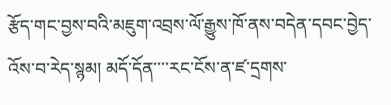རྩོད་གང་བྱས་བའི་མཇུག་འབྲས་ལོ་རྒྱུས་ཁོ་ནས་བདེན་དབང་བྱེད་འོས་བ་རེད་སྙམ། མདོ་དོན་་་་རང་ངོས་ན་ཛ་དྲགས་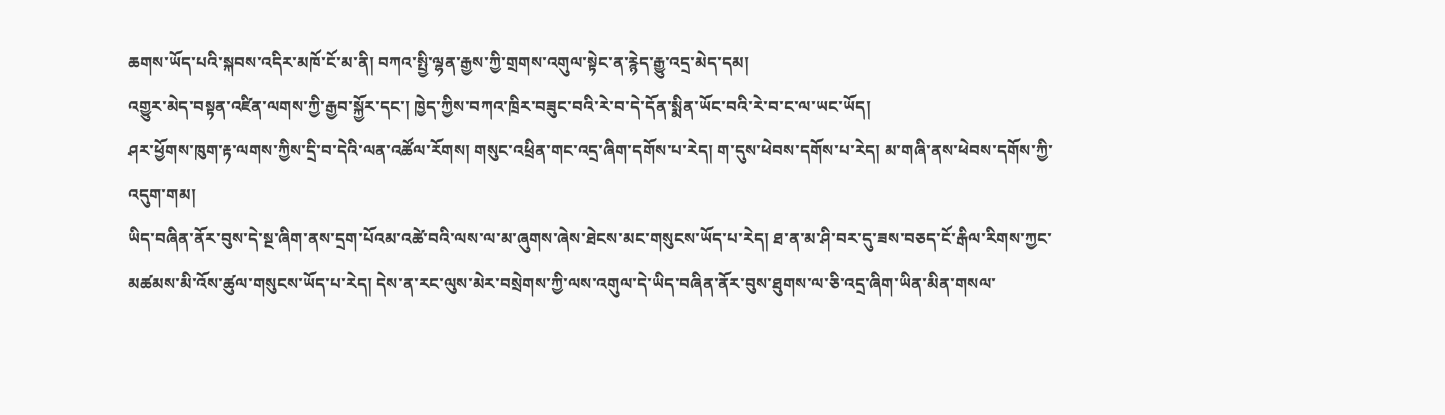ཆགས་ཡོད་པའི་སྐབས་འདིར་མཁོ་ངོ་མ་ནི། བཀའ་སྤྱི་ལྷན་རྒྱས་ཀྱི་གྲགས་འགུལ་སྟེང་ན་རྙེད་རྒྱུ་འདྲ་མེད་དམ།
འགྱུར་མེད་བསྟན་འཛིན་ལགས་ཀྱི་རྒྱབ་སྐྱོར་དང་། ཁྱེད་ཀྱིས་བཀའ་ཁྲིར་བཟུང་བའི་རེ་བ་དེ་དོན་སྨིན་ཡོང་བའི་རེ་བ་ང་ལ་ཡང་ཡོད།
ཤར་ཕྱོགས་ཁུག་རྟ་ལགས་ཀྱིས་དྲི་བ་དེའི་ལན་འཚོལ་རོགས། གསུང་འཕྲིན་གང་འདྲ་ཞིག་དགོས་པ་རེད། ག་དུས་ཕེབས་དགོས་པ་རེད། མ་གཞི་ནས་ཕེབས་དགོས་ཀྱི་འདུག་གམ།
ཡིད་བཞིན་ནོར་བུས་དེ་སྔ་ཞིག་ནས་དྲག་པོའམ་འཚེ་བའི་ལས་ལ་མ་ཞུགས་ཞེས་ཐེངས་མང་གསུངས་ཡོད་པ་རེད། ཐ་ན་མ་ཤི་བར་དུ་ཟས་བཅད་ངོ་རྒིལ་རིགས་ཀྱང་མཚམས་མི་འོས་ཚུལ་གསུངས་ཡོད་པ་རེད། དེས་ན་རང་ལུས་མེར་བསྲེགས་ཀྱི་ལས་འགུལ་དེ་ཡིད་བཞིན་ནོར་བུས་ཐུགས་ལ་ཅི་འདྲ་ཞིག་ཡིན་མིན་གསལ་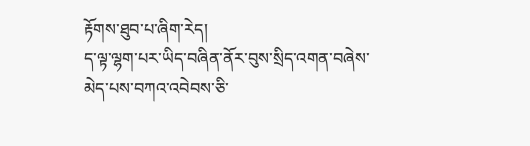རྟོགས་ཐུབ་པ་ཞིག་རེད།
ད་ལྟ་ལྷག་པར་ཡིད་བཞིན་ནོར་བུས་སྲིད་འགན་བཞེས་མེད་པས་བཀའ་འབེབས་ཅི་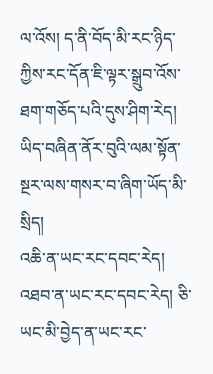ལ་འོས། ད་ནི་བོད་མི་རང་ཉིད་ཀྱིས་རང་དོན་ཇི་ལྟར་སྒྲུབ་འོས་ཐག་གཅོད་པའི་དུས་ཤིག་རེད། ཡིད་བཞིན་ནོར་བུའི་ལམ་སྟོན་སྔར་ལས་གསར་བ་ཞིག་ཡོད་མི་སྲིད།
འཆི་ན་ཡང་རང་དབང་རེད། འཐབ་ན་ཡང་རང་དབང་རེད། ཅི་ཡང་མི་བྱེད་ན་ཡང་རང་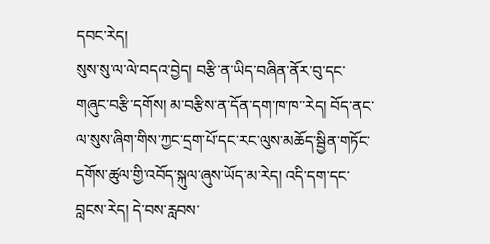དབང་རེད།
སུས་སུ་ལ་ལེ་བདའ་བྱེད། བརྩི་ན་ཡིད་བཞིན་ནོར་བུ་དང་གཞུང་བརྩི་དགོས། མ་བརྩིས་ན་དོན་དག་ཁ་ཁ་་རེད། བོད་ནང་ལ་སུས་ཞིག་གིས་ཀྱང་དྲག་པོ་དང་རང་ལུས་མཆོད་སྦྱིན་གཏོང་དགོས་ཚུལ་གྱི་འབོད་སྐུལ་ཞུས་ཡོད་མ་རེད། འདི་དག་དང་བླངས་རེད། དེ་བས་རླབས་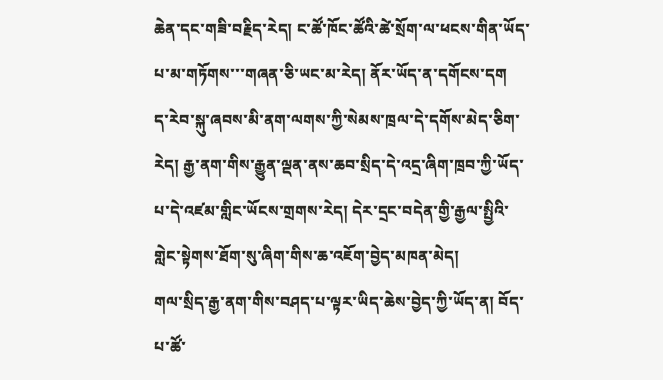ཆེན་དང་གཟི་བརྗིད་རེད། ང་ཚོ་ཁོང་ཚོའི་ཚེ་སྲོག་ལ་ཕངས་གིན་ཡོད་པ་མ་གཏོགས་་་གཞན་ཅི་ཡང་མ་རེད། ནོར་ཡོད་ན་དགོངས་དག
ད་རེབ་སྐུ་ཞབས་མི་ནག་ལགས་ཀྱི་སེམས་ཁྲལ་དེ་དགོས་མེད་ཅིག་རེད། རྒྱ་ནག་གིས་རྒྱུན་ལྡན་ནས་ཆབ་སྲིད་དེ་འདྲ་ཞིག་ཁྲབ་ཀྱི་ཡོད་པ་དེ་འཛམ་གླིང་ཡོངས་གྲགས་རེད། དེར་དྲང་བདེན་གྱི་རྒྱལ་སྤྱིའི་གླེང་སྟེགས་ཐོག་སུ་ཞིག་གིས་ཆ་འཇོག་བྱེད་མཁན་མེད།
གལ་སྲིད་རྒྱ་ནག་གིས་བཤད་པ་ལྟར་ཡིད་ཆེས་བྱེད་ཀྱི་ཡོད་ན། བོད་པ་ཚོ་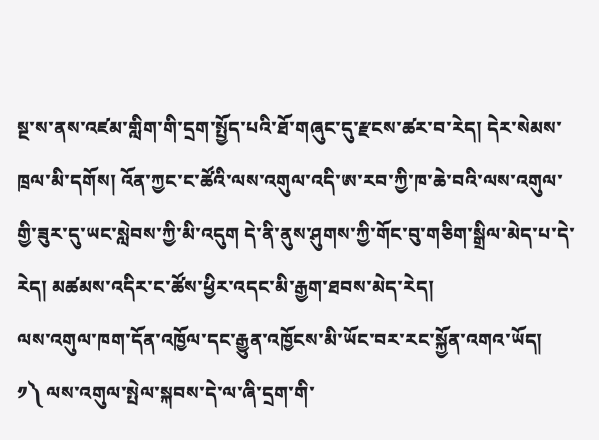སྔ་ས་ནས་འཛམ་གླིག་གི་དྲག་སྤྱོད་པའི་ཐོ་གཞུང་དུ་རྫངས་ཚར་བ་རེད། དེར་སེམས་ཁྲལ་མི་དགོས། འོན་ཀྱང་ང་ཚོའི་ལས་འགུལ་འདི་ཨ་རབ་ཀྱི་ཁ་ཆེ་བའི་ལས་འགུལ་གྱི་ཟུར་དུ་ཡང་སླེབས་ཀྱི་མི་འདུག དེ་ནི་ནུས་ཤུགས་ཀྱི་གོང་བུ་གཅིག་སྒྲིལ་མེད་པ་དེ་རེད། མཚམས་འདིར་ང་ཚོས་ཕྱིར་འདང་མི་རྒྱག་ཐབས་མེད་རེད།
ལས་འགུལ་ཁག་དོན་འཁྱོལ་དང་རྒྱུན་འཁྱོངས་མི་ཡོང་བར་རང་སྐྱོན་འགའ་ཡོད།
༡༽ ལས་འགུལ་སྤེལ་སྐབས་དེ་ལ་ཞི་དྲག་གི་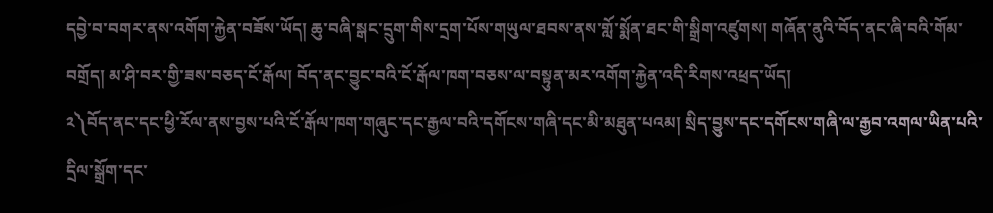དབྱེ་བ་བགར་ནས་འགོག་རྐྱེན་བཟོས་ཡོད། ཆུ་བཞི་སྒང་དྲུག་གིས་དྲག་པོས་གཡུལ་ཐབས་ནས་གློ་སྨོན་ཐང་གི་སྒྲིག་འཛུགས། གཞོན་ནུའི་བོད་ནང་ཞི་བའི་གོམ་བགྲོད། མ་ཤི་བར་གྱི་ཟས་བཅད་ངོ་རྒོལ། བོད་ནང་བྱུང་བའི་ངོ་རྒོལ་ཁག་བཅས་ལ་བསྟུན་མར་འགོག་རྐྱེན་འདི་རིགས་འཕྲད་ཡོད།
༢༽བོད་ནང་དང་ཕྱི་རོལ་ནས་བྱས་པའི་ངོ་རྒོལ་ཁག་གཞུང་དང་རྒྱལ་བའི་དགོངས་གཞི་དང་མི་མཐུན་པའམ། སྲིད་བྱུས་དང་དགོངས་གཞི་ལ་རྒྱབ་འགལ་ཡིན་པའི་དྲིལ་སྒྲོག་དང་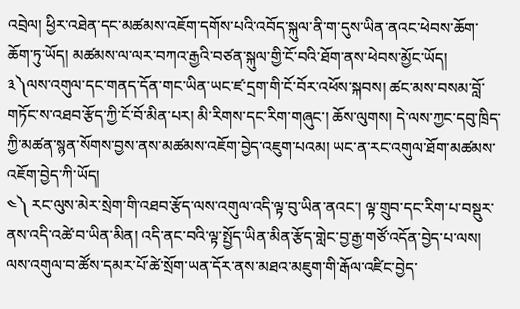འབྲེལ། ཕྱིར་འཐེན་དང་མཚམས་འཇོག་དགོས་པའི་འབོད་སྐུལ་ནི་ག་དུས་ཡིན་ནའང་ཕེབས་ཆོག་ཆོག་ཏུ་ཡོད། མཚམས་ལ་ལར་བཀའ་རྒྱའི་བཙན་སྐུལ་གྱི་ངོ་བའི་ཐོག་ནས་ཕེབས་མྱོང་ཡོད།
༣༽ལས་འགུལ་དང་གནད་དོན་གང་ཡིན་ཡང་ཛ་དྲག་གི་ངོ་བོར་འཕོས་སྐབས། ཚང་མས་བསམ་བློ་གཏོང་ས་འཐབ་རྩོད་ཀྱི་ངོ་བོ་མིན་པར། མི་རིགས་དང་རིག་གཞུང་། ཆོས་ལུགས། དེ་ལས་ཀྱང་དབུ་ཁྲིད་ཀྱི་མཚན་སྙན་སོགས་བྱས་ནས་མཚམས་འཇོག་བྱེད་འཇུག་པའམ། ཡང་ན་རང་འགུལ་ཐོག་མཚམས་འཇོག་བྱེད་ཀི་ཡོད།
༤༽ རང་ལུས་མེར་སྲེག་གི་འཐབ་རྩོད་ལས་འགུལ་འདི་ལྟ་བུ་ཡིན་ནའང་། ལྟ་གྲུབ་དང་རིག་པ་བསྡུར་ནས་འདི་འཚེ་བ་ཡིན་མིན། འདི་ནང་བའི་ལྟ་སྤྱོད་ཡིན་མིན་རྩོད་གླེང་བྱ་རྒྱ་གཙོ་འདོན་བྱེད་པ་ལས། ལས་འགུལ་བ་ཚོས་དམར་པོ་ཚེ་སྲོག་ཡན་དོར་ནས་མཐའ་མཇུག་གི་རྒོལ་འཛིང་བྱེད་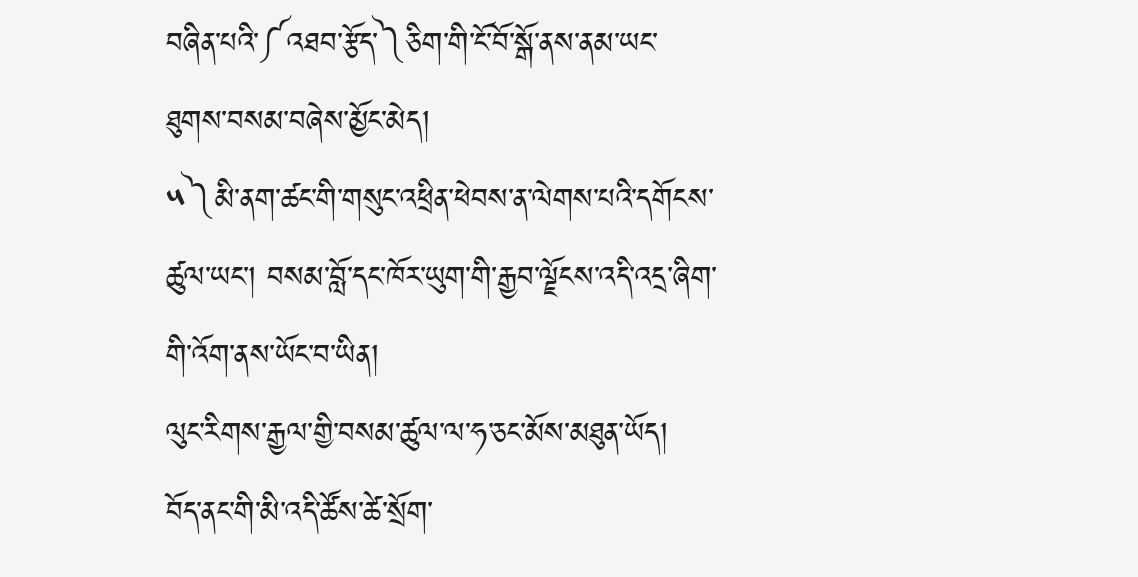བཞིན་པའི་༼འཐབ་རྩོད་༽ཅིག་གི་ངོ་བོ་སྒོ་ནས་ནམ་ཡང་ཐུགས་བསམ་བཞེས་མྱོང་མེད།
༥༽མི་ནག་ཚང་གི་གསུང་འཕྲིན་ཕེབས་ན་ལེགས་པའི་དགོངས་ཚུལ་ཡང་། བསམ་བློ་དང་ཁོར་ཡུག་གི་རྒྱབ་ལྗོངས་འདི་འདྲ་ཞིག་གི་འོག་ནས་ཡོང་བ་ཡིན།
ལུང་རིགས་རྒྱལ་གྱི་བསམ་ཚུལ་ལ་ཧ་ཅང་མོས་མཐུན་ཡོད།
བོད་ནང་གི་མི་འདི་ཚོས་ཚེ་སྲོག་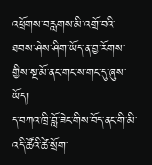འཕྲོགས་བརླགས་མི་འགྲོ་བའི་ཐབས་ཤེས་ཤིག་ཡོད་ན་བྱ་རོགས་གྱིས་སྔ་མོ་ནང་གང་ས་གང་དུ་ཞུས་ཡོད།
ད་བཀའ་ཁྲི་བློ་ཟེང་གིས་བོད་ནང་གི་མི་འདི་ཚོའི་ཚེ་སྲོག་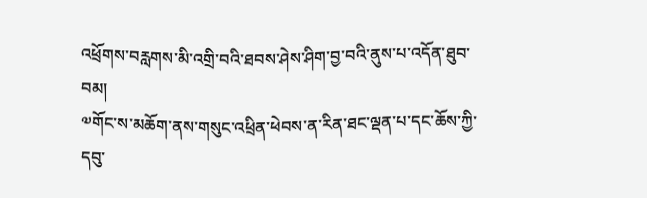འཕྲོགས་བརླགས་མི་འགྲི་བའི་ཐབས་ཤེས་ཤིག་བྱ་བའི་ནུས་པ་འདོན་ཐུབ་བམ།
༧གོང་ས་མཆོག་ནས་གསུང་འཕྲིན་ཕེབས་ན་རིན་ཐང་ལྡན་པ་དང་ཆོས་ཀྱི་དབུ་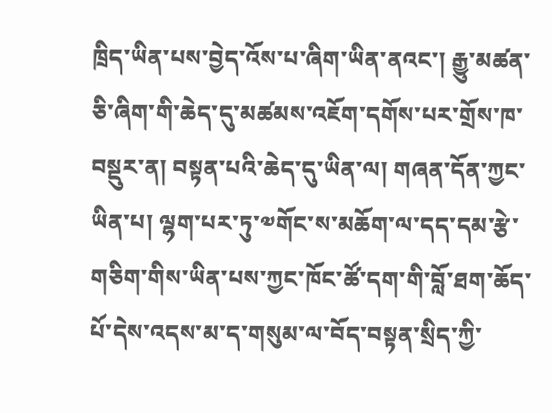ཁྲིད་ཡིན་པས་བྱེད་འོས་པ་ཞིག་ཡིན་ནའང་། རྒྱུ་མཚན་ཅི་ཞིག་གི་ཆེད་དུ་མཚམས་འཇོག་དགོས་པར་གྲོས་ཁ་བསྡུར་ན། བསྟན་པའི་ཆེད་དུ་ཡིན་ལ། གཞན་དོན་ཀྱང་ཡིན་པ། ལྷག་པར་ཏུ་༧གོང་ས་མཆོག་ལ་དད་དམ་རྩེ་གཅིག་གིས་ཡིན་པས་ཀྱང་ཁོང་ཚོ་དག་གི་བློ་ཐག་ཆོད་པོ་དེས་འདས་མ་ད་གསུམ་ལ་བོད་བསྟན་སྲིད་ཀྱི་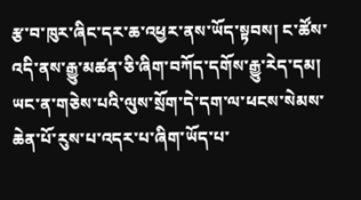རྩ་བ་ཁུར་ཞིང་དར་ཆ་འཕྱར་ནས་ཡོད་སྟབས། ང་ཚོས་འདི་ནས་རྒྱུ་མཚན་ཅི་ཞིག་བཀོད་དགོས་རྒྱུ་རེད་དམ། ཡང་ན་གཅེས་པའི་ལུས་སྲོག་དེ་དག་ལ་ཕངས་སེམས་ཆེན་པོ་རུས་པ་འདར་པ་ཞིག་ཡོད་པ་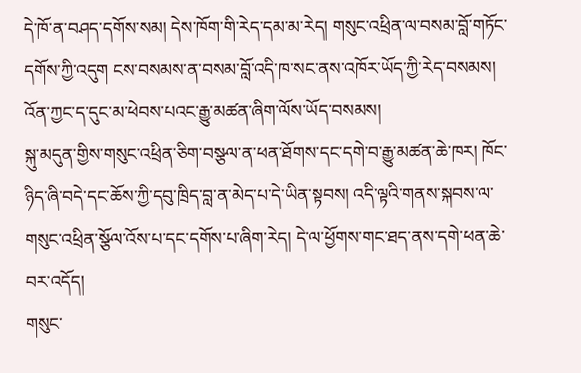དེ་ཁོ་ན་བཤད་དགོས་སམ། དེས་ཁོག་གི་རེད་དམ་མ་རེད། གསུང་འཕྲིན་ལ་བསམ་བློ་གཏོང་དགོས་ཀྱི་འདུག ངས་བསམས་ན་བསམ་བློ་འདི་ཁ་སང་ནས་འཁོར་ཡོད་ཀྱི་རེད་བསམས། འོན་ཀྱང་ད་དུང་མ་ཕེབས་པའང་རྒྱུ་མཚན་ཞིག་ལོས་ཡོད་བསམས།
སྐུ་མདུན་གྱིས་གསུང་འཕྲིན་ཅིག་བསྩལ་ན་ཕན་ཐོགས་དང་དགེ་བ་རྒྱུ་མཚན་ཆེ་ཁར། ཁོང་ཉིད་ཞི་བདེ་དང་ཆོས་ཀྱི་དབུ་ཁྲིད་བླ་ན་མེད་པ་དེ་ཡིན་སྟབས། འདི་ལྟའི་གནས་སྐབས་ལ་གསུང་འཕྲིན་སྩོལ་འོས་པ་དང་དགོས་པ་ཞིག་རེད། དེ་ལ་ཕྱོགས་གང་ཐད་ནས་དགེ་ཕན་ཆེ་བར་འདོད།
གསུང་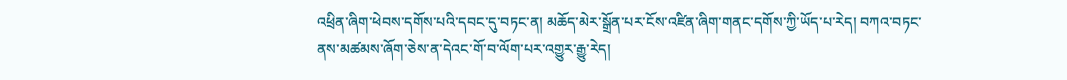འཕྲིན་ཞིག་ཕེབས་དགོས་པའི་དབང་དུ་བཏང་ན། མཆོད་མེར་སྒྲོན་པར་ངོས་འཛིན་ཞིག་གནང་དགོས་ཀྱི་ཡོད་པ་རེད། བཀའ་བཏང་ནས་མཚམས་ཞོག་ཅེས་ན་དེའང་གོ་བ་ལོག་པར་འགྱུར་རྒྱུ་རེད།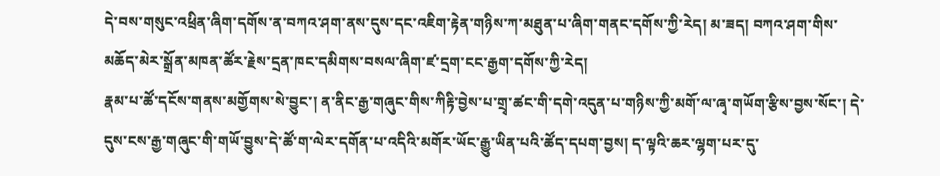དེ་བས་གསུང་འཕྲིན་ཞིག་དགོས་ན་བཀའ་ཤག་ནས་དུས་དང་འཇིག་རྟེན་གཉིས་ཀ་མཐུན་པ་ཞིག་གནང་དགོས་ཀྱི་རེད། མ་ཟད། བཀའ་ཤག་གིས་མཆོད་མེར་སྒྲོན་མཁན་ཚོར་རྗེས་དྲན་ཁང་དམིགས་བསལ་ཞིག་ཛ་དྲག་ངང་རྒྱག་དགོས་ཀྱི་རེད།
རྣམ་པ་ཚོ་དངོས་གནས་མགྱོགས་སེ་བྱུང་། ན་ནིང་རྒྱ་གཞུང་གིས་ཀིརྟི་བྱེས་པ་གྲྭ་ཚང་གི་དགེ་འདུན་པ་གཉིས་ཀྱི་མགོ་ལ་ཞྭ་གཡོག་རྩིས་བྱས་སོང་། དེ་དུས་ངས་རྒྱ་གཞུང་གི་གཡོ་བྱུས་དེ་ཚོ་ག་ལེར་དགོན་པ་འདིའི་མགོར་ཡོང་རྒྱུ་ཡིན་པའི་ཚོད་དཔག་བྱས། ད་ལྟའི་ཆར་ལྷག་པར་དུ་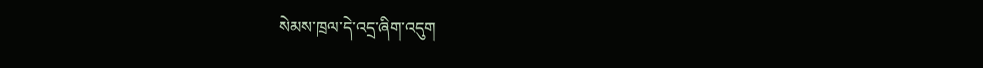སེམས་ཁྲལ་དེ་འདྲ་ཞིག་འདུག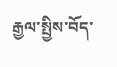རྒྱལ་སྤྱིས་བོད་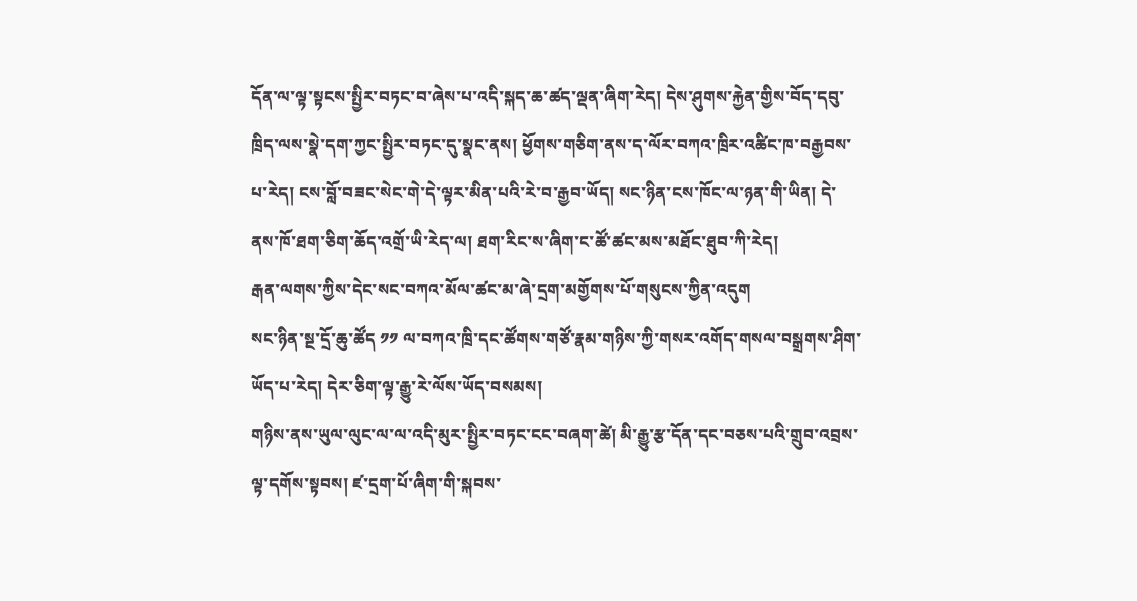དོན་ལ་ལྟ་སྟངས་སྤྱིར་བཏང་བ་ཞེས་པ་འདི་སྐད་ཆ་ཚད་ལྡན་ཞིག་རེད། དེས་ཤུགས་རྐྱེན་གྱིས་བོད་དབུ་ཁྲིད་ལས་སྣེ་དག་ཀྱང་སྤྱིར་བཏང་དུ་སྣང་ནས། ཕྱོགས་གཅིག་ནས་ད་ལོར་བཀའ་ཁྲིར་འཚིང་ཁ་བརྒྱབས་པ་རེད། ངས་བློ་བཟང་སེང་གེ་དེ་ལྟར་མིན་པའི་རེ་བ་རྒྱབ་ཡོད། སང་ཉིན་ངས་ཁོང་ལ་ཉན་གི་ཡིན། དེ་ནས་ཁོ་ཐག་ཅིག་ཆོད་འགྲོ་ཡི་རེད་ལ། ཐག་རིང་ས་ཞིག་ང་ཚོ་ཚང་མས་མཐོང་ཐུབ་ཀི་རེད།
རྒན་ལགས་ཀྱིས་དེང་སང་བཀའ་མོལ་ཚང་མ་ཞེ་དྲག་མགྱོགས་པོ་གསུངས་ཀྱིན་འདུག
སང་ཉིན་སྔ་དྲོ་ཆུ་ཚོད ༡༡ ལ་བཀའ་ཁྲི་དང་ཚོགས་གཙོ་རྣམ་གཉིས་ཀྱི་གསར་འགོད་གསལ་བསྒྲགས་ཤིག་ཡོད་པ་རེད། དེར་ཅིག་ལྟ་རྒྱུ་རེ་ལོས་ཡོད་བསམས།
གཉིས་ནས་ཡུལ་ལུང་ལ་ལ་འདི་མུར་སྤྱིར་བཏང་ངང་བཞག་ཚེ། མི་རྒྱུ་རྩ་དོན་དང་བཅས་པའི་གྲུབ་འབྲས་ལྟ་དགོས་སྟབས། ཛ་དྲག་པོ་ཞིག་གི་སྐབས་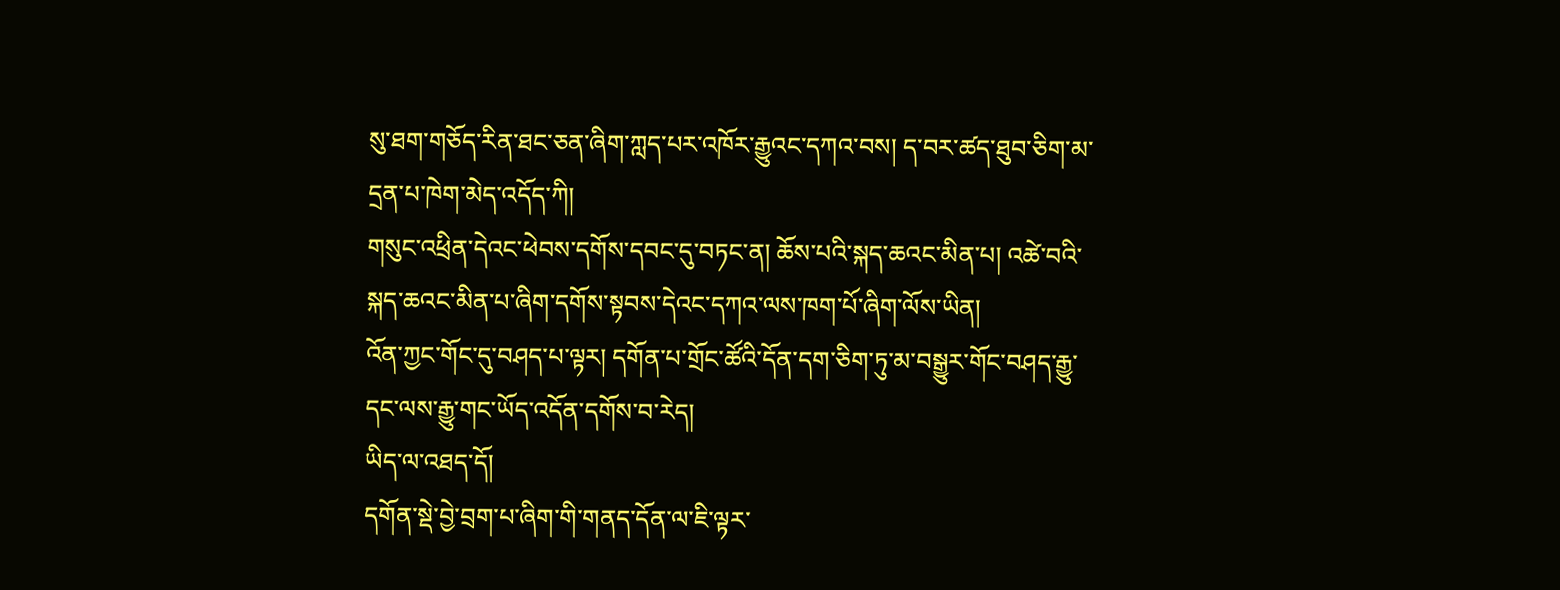སུ་ཐག་གཅོད་རིན་ཐང་ཅན་ཞིག་ཀླད་པར་འཁོར་རྒྱུའང་དཀའ་བས། ད་བར་ཚད་ཐུབ་ཅིག་མ་དྲན་པ་ཁེག་མེད་འདོད་ཀི།
གསུང་འཕྲིན་དེའང་ཕེབས་དགོས་དབང་དུ་བཏང་ན། ཆོས་པའི་སྐད་ཆའང་མིན་པ། འཚེ་བའི་སྐད་ཆའང་མིན་པ་ཞིག་དགོས་སྟབས་དེའང་དཀའ་ལས་ཁག་པོ་ཞིག་ལོས་ཡིན།
འོན་ཀྱང་གོང་དུ་བཤད་པ་ལྟར། དགོན་པ་གྲོང་ཚོའི་དོན་དག་ཅིག་ཏུ་མ་བསྒྱུར་གོང་བཤད་རྒྱུ་དང་ལས་རྒྱུ་གང་ཡོད་འདོན་དགོས་བ་རེད།
ཡིད་ལ་འཐད་དོ།
དགོན་སྡེ་བྱེ་བྲག་པ་ཞིག་གི་གནད་དོན་ལ་ཇི་ལྟར་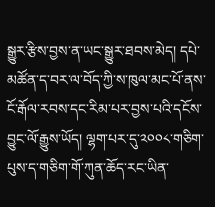སྒྱུར་རྩིས་བྱས་ན་ཡང་སྒྱུར་ཐབས་མེད། དཔེ་མཚོན་ད་བར་ལ་བོད་ཀྱི་ས་ཁུལ་མང་པོ་ནས་ངོ་རྒོལ་རབས་དང་རིམ་པར་བྱས་པའི་དངོས་བྱུང་ལོ་རྒྱུས་ཡོད། ལྷག་པར་དུ་༢༠༠༨་གཅིག་པུས་ད་གཅིག་གོ་ཀུན་ཆོད་རང་ཡིན་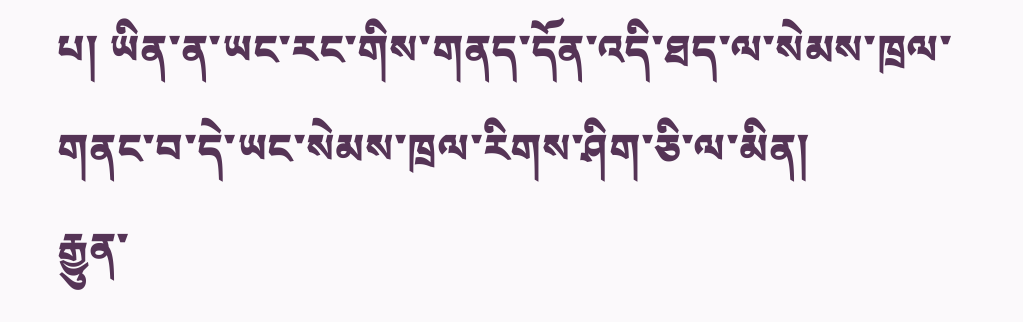པ། ཡིན་ན་ཡང་རང་གིས་གནད་དོན་འདི་ཐད་ལ་སེམས་ཁྲལ་གནང་བ་དེ་ཡང་སེམས་ཁྲལ་རིགས་ཤིག་ཅི་ལ་མིན།
རྒྱུན་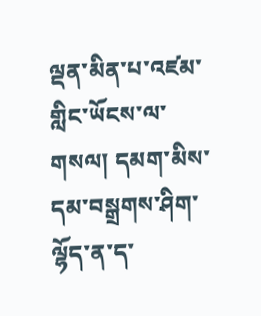ལྡན་མིན་པ་འཛམ་གླིང་ཡོངས་ལ་གསལ། དམག་མིས་དམ་བསྒྲགས་ཤིག་ལྷོད་ན་ད་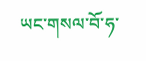ཡང་གསལ་བོ་ཧ་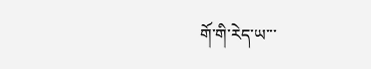གོ་གི་རེད་ཡ་་་